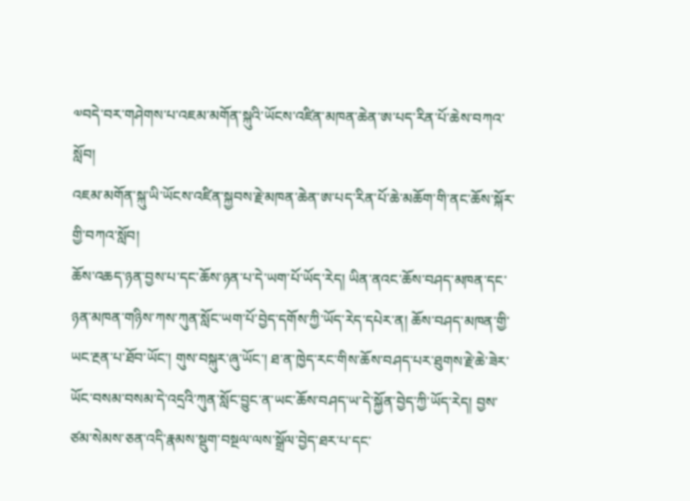༧བདེ་བར་གཤེགས་པ་འཇམ་མགོན་སྐུའི་ཡོངས་འཛིན་མཁན་ཆེན་ཨ་པད་རིན་པོ་ཆེས་བཀའ་སློབ།
འཇམ་མགོན་སྐུ་ཡི་ཡོངས་འཛིན་སྐྱབས་རྗེ་མཁན་ཆེན་ཨ་པད་རིན་པོ་ཆེ་མཆོག་གི་ནང་ཆོས་སྐོར་གྱི་བཀའ་སློབ།
ཆོས་འཆད་ཉན་བྱས་པ་དང་ཆོས་ཉན་པ་དེ་ཡག་པོ་ཡོད་རེད། ཡིན་ནའང་ཆོས་བཤད་མཁན་དང་ཉན་མཁན་གཉིས་ཀས་ཀུན་སློང་ཡག་པོ་བྱེད་དགོས་ཀྱི་ཡོད་རེད་དཔེར་ན། ཆོས་བཤད་མཁན་གྱི་ཡང་རྔན་པ་ཐོབ་ཡོང་། གུས་བསྐུར་ཞུ་ཡོང་། ཐ་ན་ཁྱེད་རང་གིས་ཆོས་བཤད་པར་ཐུགས་རྗེ་ཆེ་ཟེར་ཡོང་བསམ་བསམ་དེ་འདྲའི་ཀུན་སློང་བྱུང་ན་ཡང་ཆོས་བཤད་ཡ་དེ་སྐྱོན་བྱེད་ཀྱི་ཡོད་རེད། བྱས་ཙམ་སེམས་ཅན་འདི་རྣམས་སྡུག་བསྔལ་ལས་སྒྲོལ་བྱེད་ཐར་པ་དང་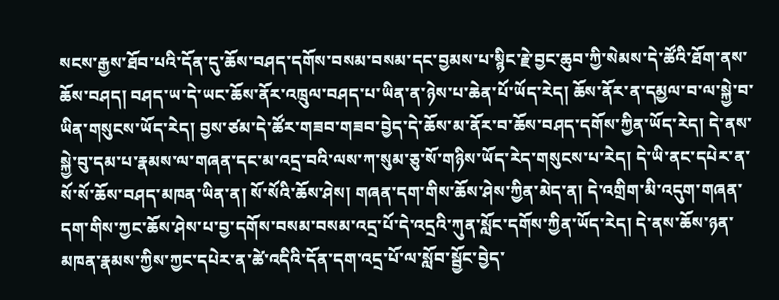སངས་རྒྱས་ཐོབ་པའི་དོན་དུ་ཆོས་བཤད་དགོས་བསམ་བསམ་དང་བྱམས་པ་སྙིང་རྗེ་བྱང་ཆུབ་ཀྱི་སེམས་དེ་ཚོའི་ཐོག་ནས་ཆོས་བཤད། བཤད་ཡ་དེ་ཡང་ཆོས་ནོར་འཁྲུལ་བཤད་པ་ཡིན་ན་ཉེས་པ་ཆེན་པོ་ཡོད་རེད། ཆོས་ནོར་ན་དམྱལ་བ་ལ་སྐྱེ་བ་ཡིན་གསུངས་ཡོད་རེད། བྱས་ཙམ་དེ་ཚོར་གཟབ་གཟབ་བྱེད་དེ་ཆོས་མ་ནོར་བ་ཆོས་བཤད་དགོས་ཀྱིན་ཡོད་རེད། དེ་ནས་སྐྱེ་བུ་དམ་པ་རྣམས་ལ་གཞན་དང་མ་འདྲ་བའི་ལས་ཀ་སུམ་ཅུ་སོ་གཉིས་ཡོད་རེད་གསུངས་པ་རེད། དེ་ཡི་ནང་དཔེར་ན་སོ་སོ་ཆོས་བཤད་མཁན་ཡིན་ན། སོ་སོའི་ཆོས་ཤེས། གཞན་དག་གིས་ཆོས་ཤེས་ཀྱིན་མེད་ན། དེ་འགྲིག་མི་འདུག་གཞན་དག་གིས་ཀྱང་ཆོས་ཤེས་པ་བྱ་དགོས་བསམ་བསམ་འདྲ་པོ་དེ་འདྲའི་ཀུན་སློང་དགོས་ཀྱིན་ཡོད་རེད། དེ་ནས་ཆོས་ཉན་མཁན་རྣམས་ཀྱིས་ཀྱང་དཔེར་ན་ཚེ་འདིའི་དོན་དག་འདྲ་པོ་ལ་སློབ་སྦྱོང་བྱེད་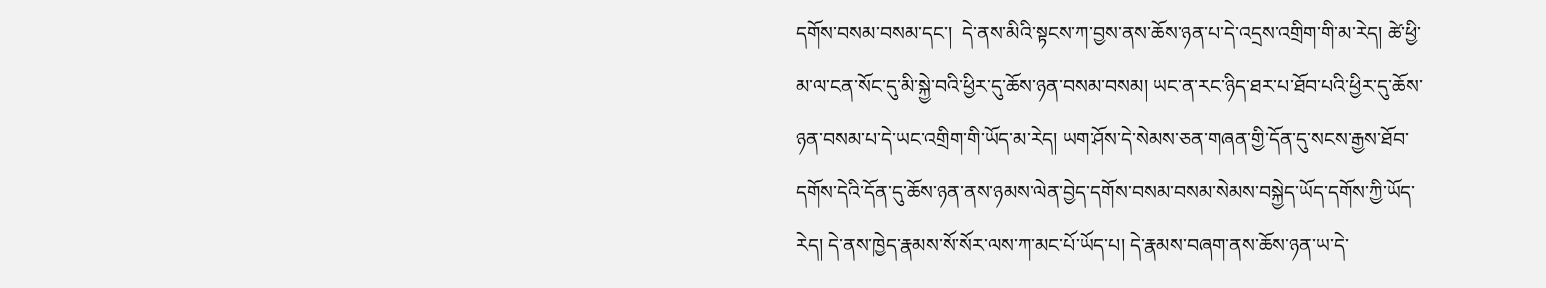དགོས་བསམ་བསམ་དང་།  དེ་ནས་མིའི་སྟངས་ཀ་བྱས་ནས་ཆོས་ཉན་པ་དེ་འདྲས་འགྲིག་གི་མ་རེད། ཚེ་ཕྱི་མ་ལ་ངན་སོང་དུ་མི་སྐྱེ་བའི་ཕྱིར་དུ་ཆོས་ཉན་བསམ་བསམ། ཡང་ན་རང་ཉིད་ཐར་པ་ཐོབ་པའི་ཕྱིར་དུ་ཆོས་ཉན་བསམ་པ་དེ་ཡང་འགྲིག་གི་ཡོད་མ་རེད། ཡག་ཤོས་དེ་སེམས་ཅན་གཞན་གྱི་དོན་དུ་སངས་རྒྱས་ཐོབ་དགོས་དེའི་དོན་དུ་ཆོས་ཉན་ནས་ཉམས་ལེན་བྱེད་དགོས་བསམ་བསམ་སེམས་བསྐྱེད་ཡོད་དགོས་ཀྱི་ཡོད་རེད། དེ་ནས་ཁྱེད་རྣམས་སོ་སོར་ལས་ཀ་མང་པོ་ཡོད་པ། དེ་རྣམས་བཞག་ནས་ཆོས་ཉན་ཡ་དེ་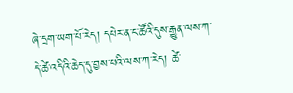ཞེ་དྲག་ཡག་པོ་རེད། དཔེར་ན་ང་ཚོའི་དུས་རྒྱུན་ལས་ཀ་དེ་ཚེ་འདིའི་ཆེད་དུ་བྱས་པའི་ལས་ཀ་རེད། ཚེ་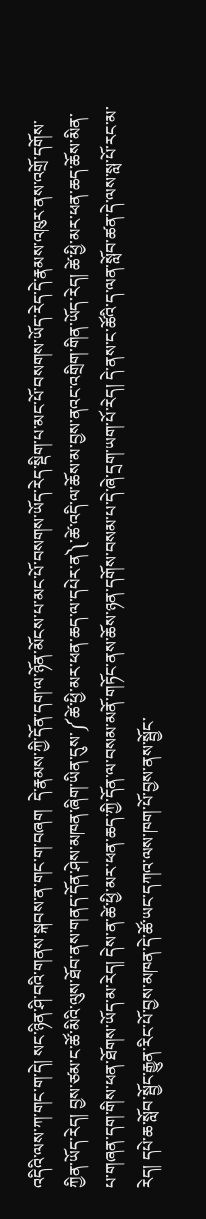འདིའི་ལས་ཀ་གང་ག་དེ། སང་ཉིན་ཤི་བའི་གནས་སྐབས་ན་གང་ག་བཞག  དེ་རྣམས་ཀྱི་དོན་དག་ལ་ཉོན་མོངས་པ་མང་པོ་བསགས་ཡོད་རེད་སྡིག་པ་མང་པོ་བསགས་ཡོད་རེད་དེ་རྣམས་འཁུར་ནས་འགྲོ་དགོས་ཀྱིན་ཡོད་རེད། བྱས་ཙམ་ང་ཚོ་མིའི་ལུས་ཐོབ་ནས་གནད་དོན་ཤེས་མཁན་ཞིག་ཡིན་དུས་༼ཚེ་ཕྱི་མར་ཕན་ཆད་ལ་དཔེར་ན༽་ཚེ་འདི་ལ་ཆོས་མ་བྱས་ནའང་འགྲིག་གིན་ཡོད་རེད། ཚེ་ཕྱི་མར་ཕན་ཆད་ཆོས་མིན་པ་གཞན་དག་གིས་ཕན་ཐོགས་ཡོད་མ་རེད། དེས་ན་ཚེ་ཕྱི་མར་ཕན་ཆད་ཀྱི་དོན་ལ་བསམ་མནོ་གཏོང་ནས་ཆོས་ཉན་དགོས་བསམ་པ་དེ་ཞེ་དྲག་ཡག་པོ་རེད། དེ་ནས་ང་ཚོའི་ད་ལན་སློབ་ཚན་དེ་ལས་སླ་པོ་རང་མ་རེད། དཔེ་ཆ་སློབ་སྦྱོང་རྒྱུན་རིང་པོ་བྱས་མཁན་དེ་ཚོ་ཡང་དཀའ་ལས་ཁག་པོ་བྱས་ནས་སྦྱོང་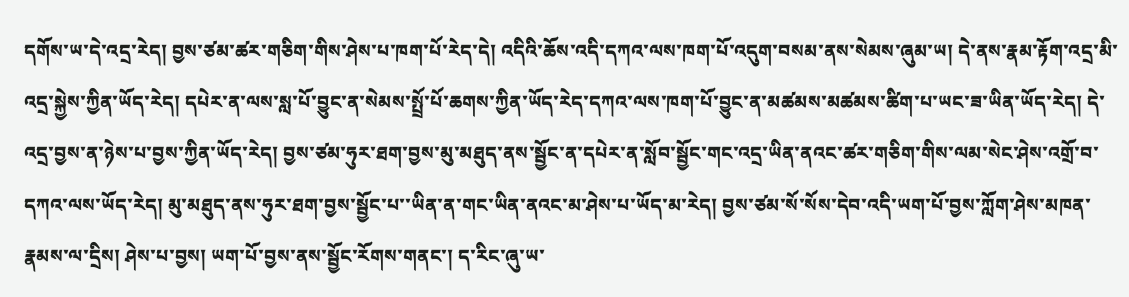དགོས་ཡ་དེ་འདྲ་རེད། བྱས་ཙམ་ཚར་གཅིག་གིས་ཤེས་པ་ཁག་པོ་རེད་དེ། འདིའི་ཆོས་འདི་དཀའ་ལས་ཁག་པོ་འདུག་བསམ་ནས་སེམས་ཞུམ་ཡ། དེ་ནས་རྣམ་རྟོག་འདྲ་མི་འདྲ་སྐྱེས་ཀྱིན་ཡོད་རེད། དཔེར་ན་ལས་སླ་པོ་བྱུང་ན་སེམས་སྤྲོ་པོ་ཆགས་ཀྱིན་ཡོད་རེད་དཀའ་ལས་ཁག་པོ་བྱུང་ན་མཚམས་མཚམས་ཚིག་པ་ཡང་ཟ་ཡིན་ཡོད་རེད། དེ་འདྲ་བྱས་ན་ཉེས་པ་བྱས་ཀྱིན་ཡོད་རེད། བྱས་ཙམ་ཧུར་ཐག་བྱས་མུ་མཐུད་ནས་སྦྱོང་ན་དཔེར་ན་སློབ་སྦྱོང་གང་འདྲ་ཡིན་ནའང་ཚར་གཅིག་གིས་ལམ་སེང་ཤེས་འགྲོ་བ་དཀའ་ལས་ཡོད་རེད། མུ་མཐུད་ནས་ཧུར་ཐག་བྱས་སྦྱོང་པ་་ཡིན་ན་གང་ཡིན་ནའང་མ་ཤེས་པ་ཡོད་མ་རེད། བྱས་ཙམ་སོ་སོས་དེབ་འདི་ཡག་པོ་བྱས་ཀློག་ཤེས་མཁན་རྣམས་ལ་དྲིས། ཤེས་པ་བྱས། ཡག་པོ་བྱས་ནས་སྦྱོང་རོགས་གནང་། ད་རིང་ཞུ་ཡ་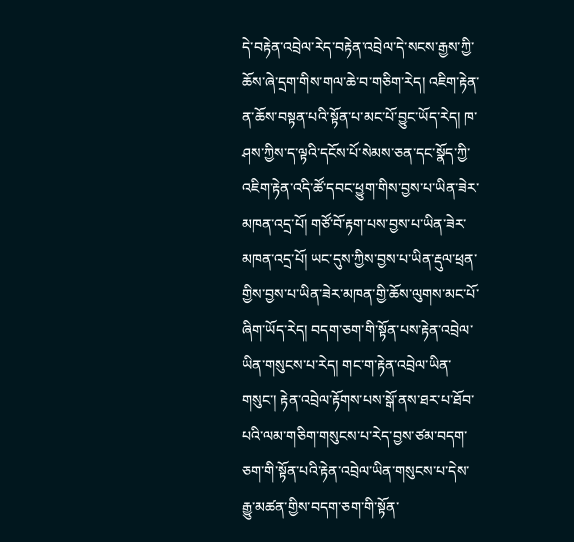དེ་བརྟེན་འབྲེལ་རེད་བརྟེན་འབྲེལ་དེ་སངས་རྒྱས་ཀྱི་ཆོས་ཞེ་དྲག་གིས་གལ་ཆེ་བ་གཅིག་རེད། འཇིག་རྟེན་ན་ཆོས་བསྟན་པའི་སྟོན་པ་མང་པོ་བྱུང་ཡོད་རེད། ཁ་ཤས་ཀྱིས་ད་ལྟའི་དངོས་པོ་སེམས་ཅན་དང་སྣོད་ཀྱི་འཇིག་རྟེན་འདི་ཚོ་དབང་ཕྱུག་གིས་བྱས་པ་ཡིན་ཟེར་མཁན་འདྲ་པོ། གཙོ་བོ་རྟག་པས་བྱས་པ་ཡིན་ཟེར་མཁན་འདྲ་པོ། ཡང་དུས་ཀྱིས་བྱས་པ་ཡིན་རྡུལ་ཕྲན་གྱིས་བྱས་པ་ཡིན་ཟེར་མཁན་གྱི་ཆོས་ལུགས་མང་པོ་ཞིག་ཡོད་རེད། བདག་ཅག་གི་སྟོན་པས་རྟེན་འབྲེལ་ཡིན་གསུངས་པ་རེད། གང་ག་རྟེན་འབྲེལ་ཡིན་གསུང་། རྟེན་འབྲེལ་རྟོགས་པས་སྒོ་ནས་ཐར་པ་ཐོབ་པའི་ལམ་གཅིག་གསུངས་པ་རེད་བྱས་ཙམ་བདག་ཅག་གི་སྟོན་པའི་རྟེན་འབྲེལ་ཡིན་གསུངས་པ་དེས་རྒྱུ་མཚན་གྱིས་བདག་ཅག་གི་སྟོན་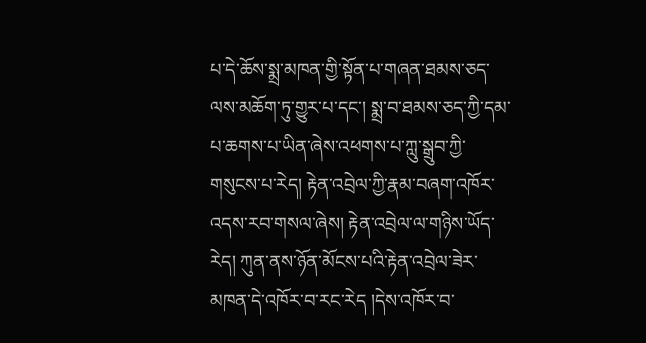པ་དེ་ཆོས་སྨྲ་མཁན་གྱི་སྟོན་པ་གཞན་ཐམས་ཅད་ལས་མཆོག་ཏུ་གྱུར་པ་དང་། སྨྲ་བ་ཐམས་ཅད་ཀྱི་དམ་པ་ཆགས་པ་ཡིན་ཞེས་འཕགས་པ་ཀླུ་སྒྲུབ་ཀྱི་གསུངས་པ་རེད། རྟེན་འབྲེལ་ཀྱི་རྣམ་བཞག་འཁོར་འདས་རབ་གསལ་ཞེས། རྟེན་འབྲེལ་ལ་གཉིས་ཡོད་རེད། ཀུན་ནས་ཉོན་མོངས་པའི་རྟེན་འབྲེལ་ཟེར་མཁན་དེ་འཁོར་བ་རང་རེད །དེས་འཁོར་བ་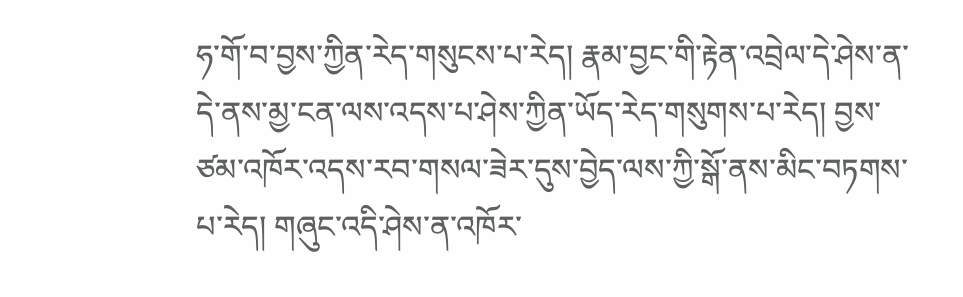ཧ་གོ་བ་བྱས་ཀྱིན་རེད་གསུངས་པ་རེད། རྣམ་བྱང་གི་རྟེན་འབྲེལ་དེ་ཤེས་ན་དེ་ནས་མྱ་ངན་ལས་འདས་པ་ཤེས་ཀྱིན་ཡོད་རེད་གསུགས་པ་རེད། བྱས་ཙམ་འཁོར་འདས་རབ་གསལ་ཟེར་དུས་བྱེད་ལས་ཀྱི་སྒོ་ནས་མིང་བཏགས་པ་རེད། གཞུང་འདི་ཤེས་ན་འཁོར་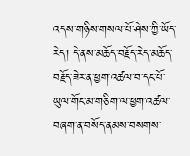འདས་གཉིས་གསལ་པོ་ཤེས་ཀྱི་ཡོད་རེད། དེ་ནས་མཆོད་བརྗོད་རེད་མཆོད་བརྗོད་ཟེར་ན་ཕྱག་འཚལ་བ་དང་པོ་ཡུལ་གོང་མ་གཅིག་ལ་ཕྱག་འཚལ་བཞག་ན་བསོད་ནམས་བསགས་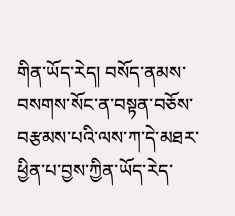གིན་ཡོད་རེད། བསོད་ནམས་བསགས་སོང་ན་བསྟན་བཅོས་བརྩམས་པའི་ལས་ཀ་དེ་མཐར་ཕྱིན་པ་བྱས་ཀྱིན་ཡོད་རེད་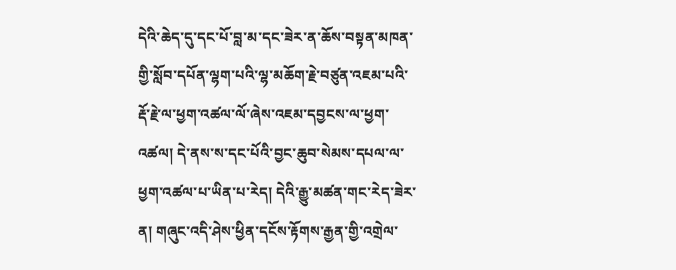དེའི་ཆེད་དུ་དང་པོ་བླ་མ་དང་ཟེར་ན་ཆོས་བསྟན་མཁན་གྱི་སློབ་དཔོན་ལྷག་པའི་ལྷ་མཆོག་རྗེ་བཙུན་འཇམ་པའི་རྡོ་རྗེ་ལ་ཕྱག་འཚལ་ལོ་ཞེས་འཇམ་དབྱངས་ལ་ཕྱག་འཚལ། དེ་ནས་ས་དང་པོའི་བྱང་ཆུབ་སེམས་དཔལ་ལ་ཕྱག་འཚལ་པ་ཡིན་པ་རེད། དེའི་རྒྱུ་མཚན་གང་རེད་ཟེར་ན། གཞུང་འདི་ཤེས་ཕྱིན་དངོས་རྟོགས་རྒྱན་གྱི་འགྲེལ་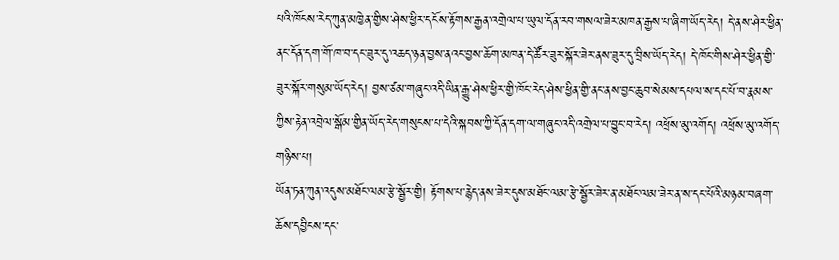པའི་ཁོངས་རེད་ཀུན་མཁྱེན་གྱིས་ཤེས་ཕྱིར་དངོས་རྟོགས་རྒྱན་འགྲེལ་པ་ཡུལ་དོན་རབ་གསལ་ཟེར་མཁན་རྒྱས་པ་ཞིག་ཡོད་རེད། དེ་ནས་ཤེར་ཕྱིན་ནང་དོན་དག་གོ་ཁ་བ་དང་ཟུར་དུ་འཆད་ཉན་བྱས་ནའང་བྱས་ཆོག་མཁན་དེ་ཚོར་ཟུར་སྐོར་ཟེར་ནས་ཟུར་དུ་བྲིས་ཡོད་རེད། དེ་ཁོང་གིས་ཤེར་ཕྱིན་གྱི་ཟུར་སྐོར་གསུམ་ཡོད་རེད། བྱས་ཙམ་གཞུང་འདི་ཡིན་རྒྱུ་ཤེས་ཕྱིར་གྱི་ཁོང་རེད་ཤེས་ཕྱིན་གྱི་ནང་ནས་བྱང་ཆུབ་སེམས་དཔལ་ས་དང་པོ་བ་རྣམས་ཀྱིས་རྟེན་འབྲེལ་སྒོམ་གྱིན་ཡོད་རེད་གསུངས་པ་དེའི་སྐབས་ཀྱི་དོན་དག་ལ་གཞུང་འདི་འགྲེལ་པ་བྱུང་བ་རེད། འཕྲོས་མུ་འགོད། འཕྲོས་མུ་འགོད་གཉིས་པ།
ཡོན་ཏན་ཀུན་འདུས་མཐོང་ལམ་རྩེ་སྦྱོར་གྱི། རྟོགས་པ་རྙེད་ནས་ཟེར་དུས་མཐོང་ལམ་རྩེ་སྦྱོར་ཟེར་ན་མཐོང་ལམ་ཟེར་ན་ས་དང་པོའི་མཉམ་བཞག་ཆོས་དབྱིངས་དང་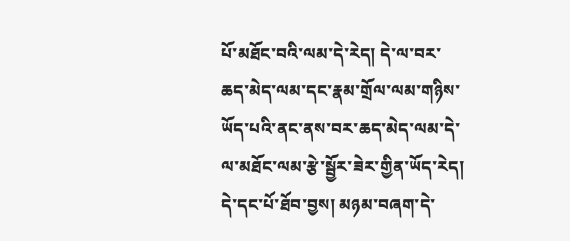པོ་མཐོང་བའི་ལམ་དེ་རེད། དེ་ལ་བར་ཆད་མེད་ལམ་དང་རྣམ་གྲོལ་ལམ་གཉིས་ཡོད་པའི་ནང་ནས་བར་ཆད་མེད་ལམ་དེ་ལ་མཐོང་ལམ་རྩེ་སྦྱོར་ཟེར་གྱིན་ཡོད་རེད། དེ་དང་པོ་ཐོབ་བྱས། མཉམ་བཞག་དེ་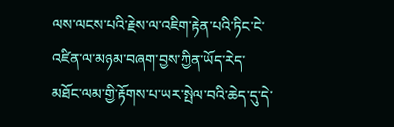ལས་ལངས་པའི་རྗེས་ལ་འཇིག་རྟེན་པའི་ཏིང་ངེ་འཛིན་ལ་མཉམ་བཞག་བྱས་ཀྱིན་ཡོད་རེད་མཐོང་ལམ་གྱི་རྟོགས་པ་ཡར་སྤེལ་བའི་ཆེད་དུ་དེ་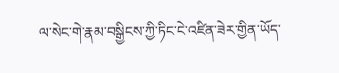ལ་སེང་གེ་རྣམ་བསྒྱིངས་ཀྱི་ཏིང་ངེ་འཛིན་ཟེར་གྱིན་ཡོད་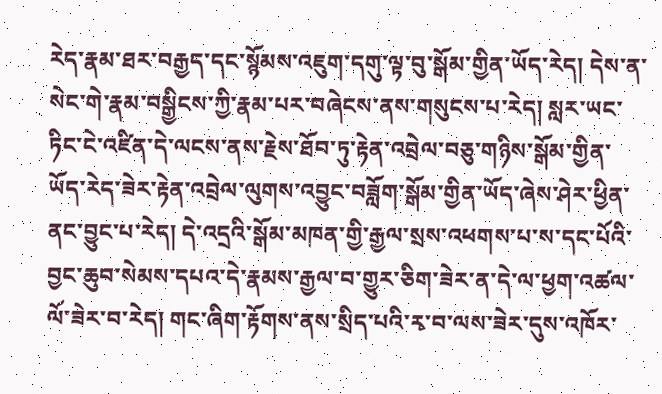རེད་རྣམ་ཐར་བརྒྱད་དང་སྙོམས་འཇུག་དགུ་ལྟ་བུ་སྒོམ་གྱིན་ཡོད་རེད། དེས་ན་སེང་གེ་རྣམ་བསྒྱིངས་ཀྱི་རྣམ་པར་བཞེངས་ནས་གསུངས་པ་རེད། སླར་ཡང་ཏིང་ངེ་འཛིན་དེ་ལངས་ནས་རྗེས་ཐོབ་ཏུ་རྟེན་འབྲེལ་བཅུ་གཉིས་སྒོམ་གྱིན་ཡོད་རེད་ཟེར་རྟེན་འབྲེལ་ལུགས་འབྱུང་བཟློག་སྒོམ་གྱིན་ཡོད་ཞེས་ཤེར་ཕྱིན་ནང་བྱུང་པ་རེད། དེ་འདྲའི་སྒོམ་མཁན་གྱི་རྒྱལ་སྲས་འཕགས་པ་ས་དང་པོའི་བྱང་ཆུབ་སེམས་དཔའ་དེ་རྣམས་རྒྱལ་བ་གྱུར་ཅིག་ཟེར་ན་དེ་ལ་ཕྱག་འཚལ་ལོ་ཟེར་བ་རེད། གང་ཞིག་རྟོགས་ནས་སྲིད་པའི་རྭ་བ་ལས་ཟེར་དུས་འཁོར་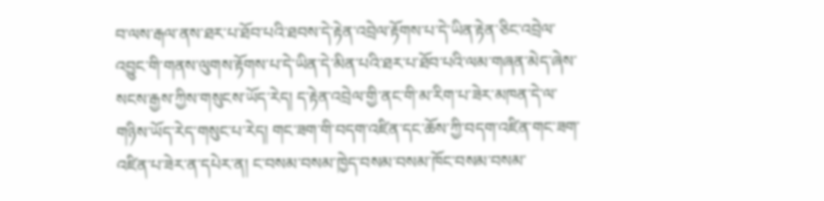བ་ལས་རྒལ་ནས་ཐར་པ་ཐོབ་པའི་ཐབས་དེ་རྟེན་འབྲེལ་རྟོགས་པ་དེ་ཡིན་རྟེན་ཅིང་འབྲེལ་འབྱུང་གི་གནས་ལུགས་རྟོགས་པ་དེ་ཡིན་དེ་མིན་པའི་ཐར་པ་ཐོབ་པའི་ལམ་གཞན་མེད་ཞེས་སངས་རྒྱས་ཀྱིས་གསུངས་ཡོད་རེད། ད་རྟེན་འབྲེལ་གྱི་ནང་གི་མ་རིག་པ་ཟེར་མཁན་དེ་ལ་གཉིས་ཡོད་རེད་གསུང་པ་རེད། གང་ཟག་གི་བདག་འཛིན་དང་ཆོས་ཀྱི་བདག་འཛིན་གང་ཟག་འཛིན་པ་ཟེར་ན་དཔེར་ན། ང་བསམ་བསམ་ཁྱེད་བསམ་བསམ་ཁོང་བསམ་བསམ་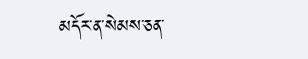མདོར་ན་སེམས་ཅན་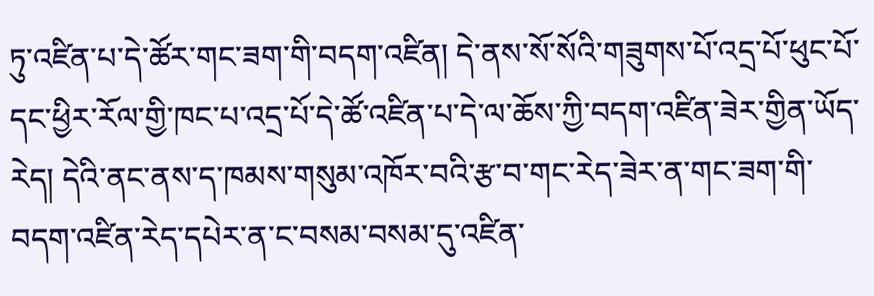ཏུ་འཛིན་པ་དེ་ཚོར་གང་ཟག་གི་བདག་འཛིན། དེ་ནས་སོ་སོའི་གཟུགས་པོ་འདྲ་པོ་ཕུང་པོ་དང་ཕྱིར་རོལ་གྱི་ཁང་པ་འདྲ་པོ་དེ་ཚོ་འཛིན་པ་དེ་ལ་ཆོས་ཀྱི་བདག་འཛིན་ཟེར་གྱིན་ཡོད་རེད། དེའི་ནང་ནས་ད་ཁམས་གསུམ་འཁོར་བའི་རྩ་བ་གང་རེད་ཟེར་ན་གང་ཟག་གི་བདག་འཛིན་རེད་དཔེར་ན་ང་བསམ་བསམ་དུ་འཛིན་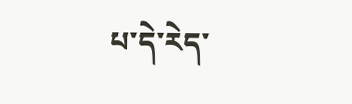པ་དེ་རེད་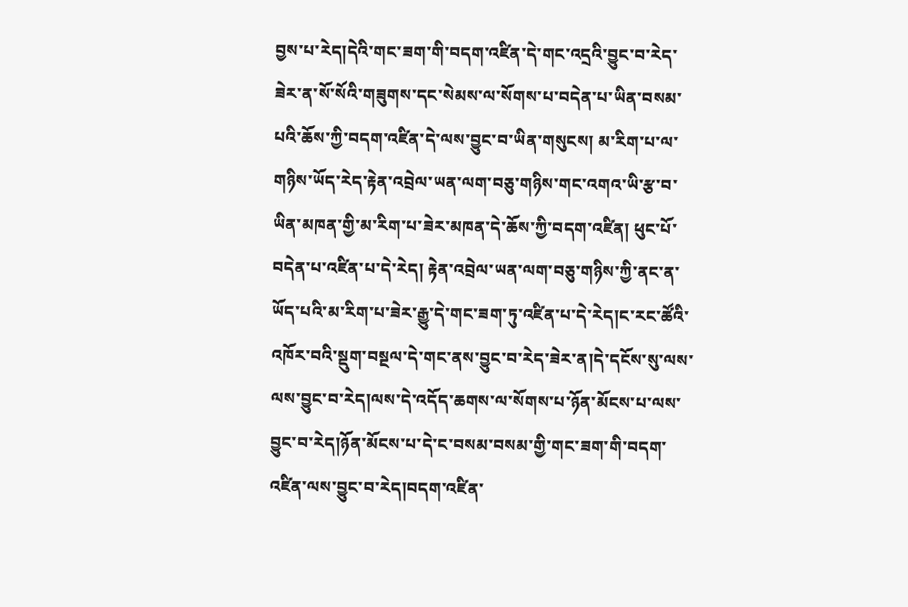བྱས་པ་རེད།དེའི་གང་ཟག་གི་བདག་འཛིན་དེ་གང་འདྲའི་བྱུང་བ་རེད་ཟེར་ན་སོ་སོའི་གཟུགས་དང་སེམས་ལ་སོགས་པ་བདེན་པ་ཡིན་བསམ་པའི་ཆོས་ཀྱི་བདག་འཛིན་དེ་ལས་བྱུང་བ་ཡིན་གསུངས། མ་རིག་པ་ལ་གཉིས་ཡོད་རེད་རྟེན་འབྲེལ་ཡན་ལག་བཅུ་གཉིས་གང་འགའ་ཡི་རྩ་བ་ཡིན་མཁན་གྱི་མ་རིག་པ་ཟེར་མཁན་དེ་ཆོས་ཀྱི་བདག་འཛིན། ཕུང་པོ་བདེན་པ་འཛིན་པ་དེ་རེད། རྟེན་འབྲེལ་ཡན་ལག་བཅུ་གཉིས་ཀྱི་ནང་ན་ཡོད་པའི་མ་རིག་པ་ཟེར་རྒྱུ་དེ་གང་ཟག་ཏུ་འཛིན་པ་དེ་རེད།ང་རང་ཚོའི་འཁོར་བའི་སྡུག་བསྔལ་དེ་གང་ནས་བྱུང་བ་རེད་ཟེར་ན།དེ་དངོས་སུ་ལས་ལས་བྱུང་བ་རེད།ལས་དེ་འདོད་ཆགས་ལ་སོགས་པ་ཉོན་མོངས་པ་ལས་བྱུང་བ་རེད།ཉོན་མོངས་པ་དེ་ང་བསམ་བསམ་གྱི་གང་ཟག་གི་བདག་འཛིན་ལས་བྱུང་བ་རེད།བདག་འཛིན་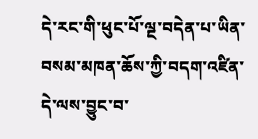དེ་རང་གི་ཕུང་པོ་ལྔ་བདེན་པ་ཡིན་བསམ་མཁན་ཆོས་ཀྱི་བདག་འཛིན་དེ་ལས་བྱུང་བ་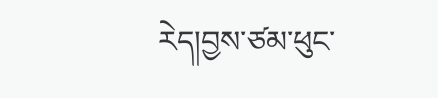རེད།བྱས་ཙམ་ཕུང་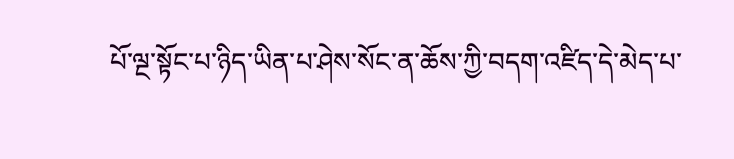པོ་ལྔ་སྟོང་པ་ཉིད་ཡིན་པ་ཤེས་སོང་ན་ཆོས་ཀྱི་བདག་འཛིད་དེ་མེད་པ་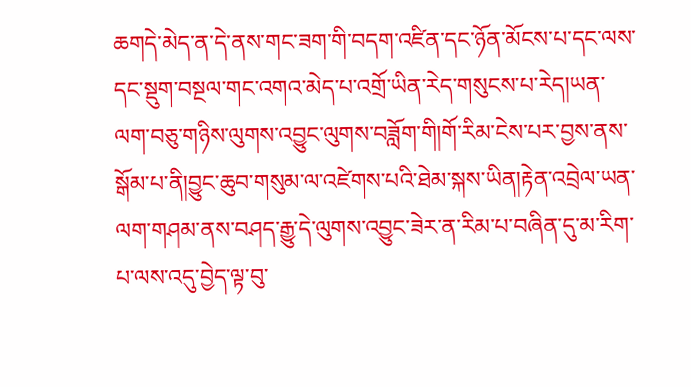ཆགདེ་མེད་ན་དེ་ནས་གང་ཟག་གི་བདག་འཛིན་དང་ཉོན་མོངས་པ་དང་ལས་དང་སྡུག་བསྔལ་གང་འགའ་མེད་པ་འགྲོ་ཡིན་རེད་གསུངས་པ་རེད།ཡན་ལག་བཅུ་གཉིས་ལུགས་འབྱུང་ལུགས་བཟློག་གི།གོ་རིམ་ངེས་པར་བྱས་ནས་སྒོམ་པ་ནི།བྱུང་ཆུབ་གསུམ་ལ་འཛེགས་པའི་ཐེམ་སྐས་ཡིན།རྟེན་འབྲེལ་ཡན་ལག་གཤམ་ནས་བཤད་རྒྱུ་དེ་ལུགས་འབྱུང་ཟེར་ན་རིམ་པ་བཞིན་དུ་མ་རིག་པ་ལས་འདུ་བྱེད་ལྟ་བུ་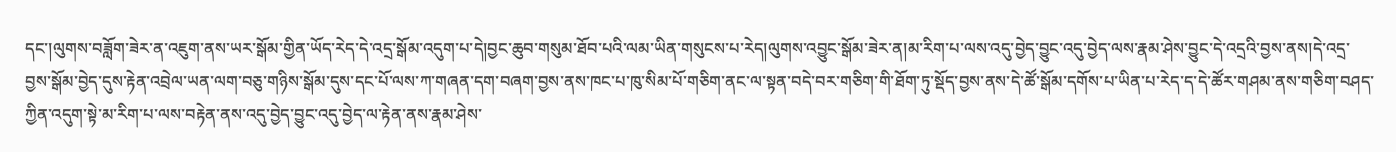དང་།ལུགས་བཟློག་ཟེར་ན་འཇུག་ནས་ཡར་སྒོམ་གྱིན་ཡོད་རེད་དེ་འདྲ་སྒོམ་འདུག་པ་དེ།བྱང་ཆུབ་གསུམ་ཐོབ་པའི་ལམ་ཡིན་གསུངས་པ་རེད།ལུགས་འབྱུང་སྒོམ་ཟེར་ན།མ་རིག་པ་ལས་འདུ་བྱེད་བྱུང་འདུ་བྱེད་ལས་རྣམ་ཤེས་བྱུང་དེ་འདྲའི་བྱས་ནས།དེ་འདྲ་བྱས་སྒོམ་བྱེད་དུས་རྟེན་འབྲེལ་ཡན་ལག་བཅུ་གཉིས་སྒོམ་དུས་དང་པོ་ལས་ཀ་གཞན་དག་བཞག་བྱས་ནས་ཁང་པ་ཁུ་སིམ་པོ་གཅིག་ནང་ལ་སྟན་བདེ་བར་གཅིག་གི་ཐོག་ཏུ་སྡོད་བྱས་ནས་དེ་ཚོ་སྒོམ་དགོས་པ་ཡིན་པ་རེད་ད་དེ་ཚོར་གཤམ་ནས་གཅིག་བཤད་ཀྱིན་འདུག་སྟེ་མ་རིག་པ་ལས་བརྟེན་ནས་འདུ་བྱེད་བྱུང་འདུ་བྱེད་ལ་རྟེན་ནས་རྣམ་ཤེས་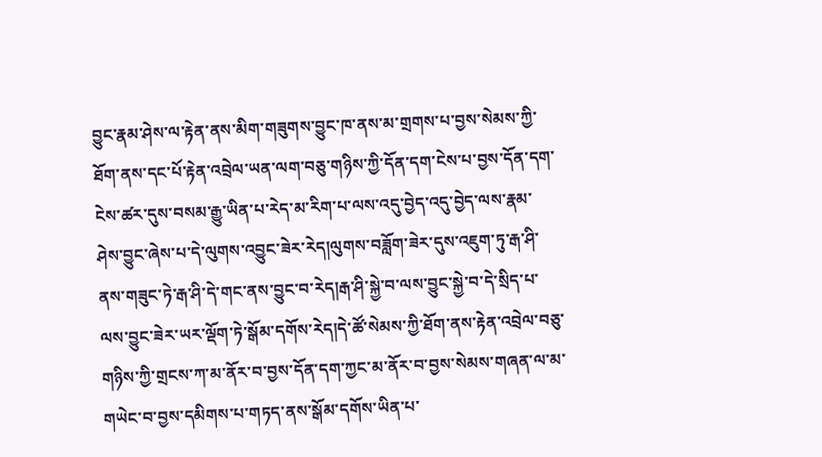བྱུང་རྣམ་ཤེས་ལ་རྟེན་ནས་མིག་གཟུགས་བྱུང་ཁ་ནས་མ་གྲགས་པ་བྱས་སེམས་ཀྱི་ཐོག་ནས་དང་པོ་རྟེན་འབྲེལ་ཡན་ལག་བཅུ་གཉིས་ཀྱི་དོན་དག་ངེས་པ་བྱས་དོན་དག་ངེས་ཚར་དུས་བསམ་རྒྱུ་ཡིན་པ་རེད་མ་རིག་པ་ལས་འདུ་བྱེད་འདུ་བྱེད་ལས་རྣམ་ཤེས་བྱུང་ཞེས་པ་དེ་ལུགས་འབྱུང་ཟེར་རེད།ལུགས་བཟློག་ཟེར་དུས་འཇུག་ཏུ་རྒ་ཤི་ནས་གཟུང་ཏེ་རྒ་ཤི་དེ་གང་ནས་བྱུང་བ་རེད།རྒ་ཤི་སྐྱེ་བ་ལས་བྱུང་སྐྱེ་བ་དེ་སྲིད་པ་ལས་བྱུང་ཟེར་ཡར་ལྡོག་ཏེ་སྒོམ་དགོས་རེད།དེ་ཚོ་སེམས་ཀྱི་ཐོག་ནས་རྟེན་འབྲེལ་བཅུ་གཉིས་ཀྱི་གྲངས་ཀ་མ་ནོར་བ་བྱས་དོན་དག་ཀྱང་མ་ནོར་བ་བྱས་སེམས་གཞན་ལ་མ་གཡེང་བ་བྱས་དམིགས་པ་གཏད་ནས་སྒོམ་དགོས་ཡིན་པ་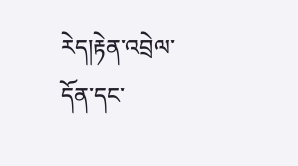རེད།རྟེན་འབྲེལ་དོན་དང་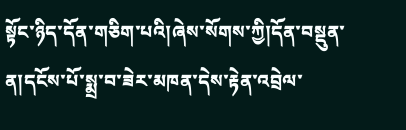སྟོང་ཉིད་དོན་གཅིག་པའི།ཞེས་སོགས་ཀྱི།དོན་བསྡུན་ན།དངོས་པོ་སྨྲ་བ་ཟེར་མཁན་དེས་རྟེན་འབྲེལ་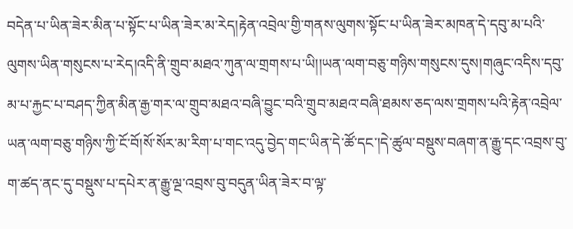བདེན་པ་ཡིན་ཟེར་མིན་པ་སྟོང་པ་ཡིན་ཟེར་མ་རེད།རྟེན་འབྲེལ་གྱི་གནས་ལུགས་སྟོང་པ་ཡིན་ཟེར་མཁན་དེ་དབུ་མ་པའི་ལུགས་ཡིན་གསུངས་པ་རེད།འདི་ནི་གྲུབ་མཐའ་ཀུན་ལ་གྲགས་པ་ཡི།།ཡན་ལག་བཅུ་གཉིས་གསུངས་དུས།གཞུང་འདིས་དབུ་མ་པ་རྐྱང་པ་བཤད་ཀྱིན་མིན་རྒྱ་གར་ལ་གྲུབ་མཐའ་བཞི་བྱུང་བའི་གྲུབ་མཐའ་བཞི་ཐམས་ཅད་ལས་གྲགས་པའི་རྟེན་འབྲེལ་ཡན་ལག་བཅུ་གཉིས་ཀྱི་ངོ་བོ།སོ་སོར་མ་རིག་པ་གང་འདུ་བྱེད་གང་ཡིན་དེ་ཚོ་དང་།དེ་ཚུལ་བསྡུས་བཞག་ན་རྒྱུ་དང་འབྲས་བུ་ག་ཚད་ནང་དུ་བསྡུས་པ་དཔེར་ན་རྒྱུ་ལྔ་འབྲས་བུ་བདུན་ཡིན་ཟེར་བ་ལྟ་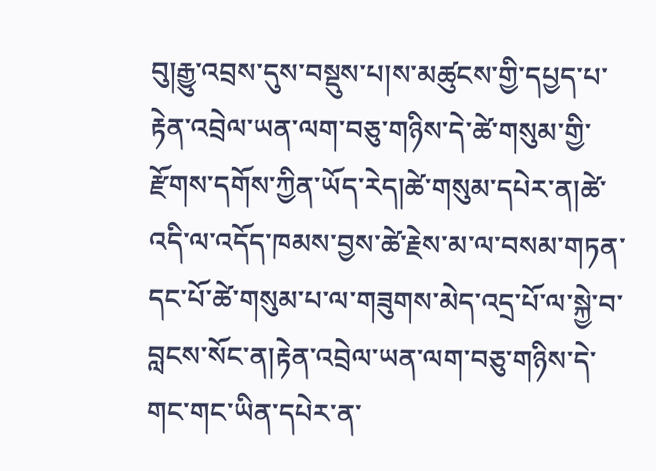བུ།རྒྱུ་འབྲས་དུས་བསྡུས་པ།ས་མཚུངས་གྱི་དཔྱད་པ་རྟེན་འབྲེལ་ཡན་ལག་བཅུ་གཉིས་དེ་ཚེ་གསུམ་གྱི་རྫོགས་དགོས་ཀྱིན་ཡོད་རེད།ཚེ་གསུམ་དཔེར་ན།ཚེ་འདི་ལ་འདོད་ཁམས་བྱས་ཚེ་རྗེས་མ་ལ་བསམ་གཏན་དང་པོ་ཚེ་གསུམ་པ་ལ་གཟུགས་མེད་འདྲ་པོ་ལ་སྐྱེ་བ་བླངས་སོང་ན།རྟེན་འབྲེལ་ཡན་ལག་བཅུ་གཉིས་དེ་གང་གང་ཡིན་དཔེར་ན་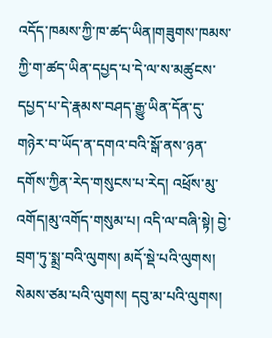འདོད་ཁམས་ཀྱི་ཁ་ཚད་ཡིན།གཟུགས་ཁམས་ཀྱི་ག་ཚད་ཡིན་དཔྱད་པ་དེ་ལ་ས་མཚུངས་དཔྱད་པ་དེ་རྣམས་བཤད་རྒྱུ་ཡིན་དོན་དུ་གཉེར་བ་ཡོད་ན་དགའ་བའི་སྒོ་ནས་ཉན་དགོས་ཀྱིན་རེད་གསུངས་པ་རེད། འཕྲོས་མུ་འགོད།མུ་འགོད་གསུམ་པ། འདི་ལ་བཞི་སྟེ། བྱེ་བྲག་ཏུ་སྨྲ་བའི་ལུགས། མདོ་སྡེ་པའི་ལུགས། སེམས་ཙམ་པའི་ལུགས། དབུ་མ་པའི་ལུགས།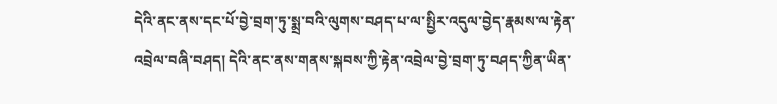དེའི་ནང་ནས་དང་པོ་བྱེ་བྲག་ཏུ་སྨྲ་བའི་ལུགས་བཤད་པ་ལ་སྤྱིར་འདུལ་བྱེད་རྣམས་ལ་རྟེན་འབྲེལ་བཞི་བཤད། དེའི་ནང་ནས་གནས་སྐབས་ཀྱི་རྟེན་འབྲེལ་བྱེ་བྲག་ཏུ་བཤད་ཀྱིན་ཡིན་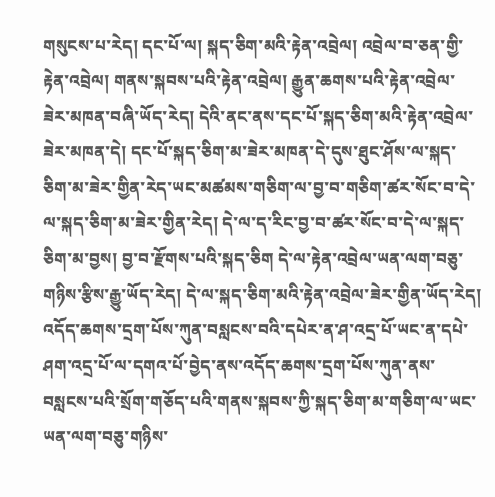གསུངས་པ་རེད། དང་པོ་ལ། སྐད་ཅིག་མའི་རྟེན་འབྲེལ། འབྲེལ་བ་ཅན་གྱི་རྟེན་འབྲེལ། གནས་སྐབས་པའི་རྟེན་འབྲེལ། རྒྱུན་ཆགས་པའི་རྟེན་འབྲེལ་ཟེར་མཁན་བཞི་ཡོད་རེད། དེའི་ནང་ནས་དང་པོ་སྐད་ཅིག་མའི་རྟེན་འབྲེལ་ཟེར་མཁན་དེ། དང་པོ་སྐད་ཅིག་མ་ཟེར་མཁན་དེ་དུས་ཐུང་ཤོས་ལ་སྐད་ཅིག་མ་ཟེར་གྱིན་རེད་ཡང་མཚམས་གཅིག་ལ་བྱ་བ་གཅིག་ཚར་སོང་བ་དེ་ལ་སྐད་ཅིག་མ་ཟེར་གྱིན་རེད། དེ་ལ་ད་རིང་བྱ་བ་ཚར་སོང་བ་དེ་ལ་སྐད་ཅིག་མ་བྱས། བྱ་བ་རྫོགས་པའི་སྐད་ཅིག དེ་ལ་རྟེན་འབྲེལ་ཡན་ལག་བཅུ་གཉིས་རྩིས་རྒྱུ་ཡོད་རེད། དེ་ལ་སྐད་ཅིག་མའི་རྟེན་འབྲེལ་ཟེར་གྱིན་ཡོད་རེད། འདོད་ཆགས་དྲག་པོས་ཀུན་བསླངས་བའི་དཔེར་ན་ཤ་འདྲ་པོ་ཡང་ན་དཔེ་ཤག་འདྲ་པོ་ལ་དགའ་པོ་བྱེད་ནས་འདོད་ཆགས་དྲག་པོས་ཀུན་ནས་བསླངས་པའི་སྲོག་གཅོད་པའི་གནས་སྐབས་ཀྱི་སྐད་ཅིག་མ་གཅིག་ལ་ཡང་ཡན་ལག་བཅུ་གཉིས་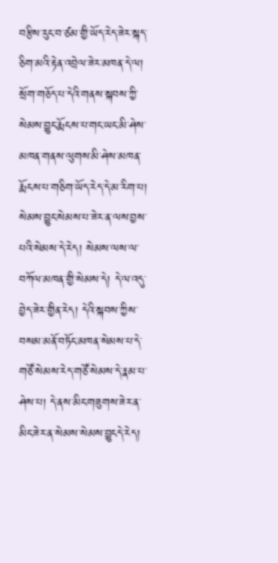བརྩིས་རུང་བ་ཙམ་གྱི་ཡོད་རེད་ཟེར་སྐད་ཅིག་མའི་རྟེན་འབྲེལ་ཟེར་མཁན་དེ་ལ། སྲོག་གཅོད་པ་དེའི་གནས་སྐབས་ཀྱི་སེམས་བྱུང་རྨོངས་པ་གང་ཡང་མི་ཤེས་མཁན་གནས་ལུགས་མི་ཤེས་མཁན་རྨོངས་པ་གཅིག་ཡོད་རེད་དེ་མ་རིག་པ། སེམས་བྱུང་སེམས་པ་ཟེར་ན་ལས་བྱས་པའི་སེམས་དེ་རེད། སེམས་ལས་ལ་བཀོལ་མཁན་གྱི་སེམས་དེ། དེ་ལ་འདུ་བྱེད་ཟེར་གྱིན་རེད། དེའི་སྐབས་ཀྱིས་བསམ་མནོ་བཏོང་མཁན་སེམས་པ་དེ་གཙོ་སེམས་རེད་གཙོ་སེམས་དེ་རྣམ་པ་ཤེས་པ། དེ་ནས་མིང་གཟུགས་ཟེར་ན་མིང་ཟེར་ན་སེམས་སེམས་བྱུངདེ་རེད།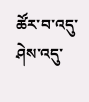ཚོར་བ་འདུ་ཤེས་འདུ་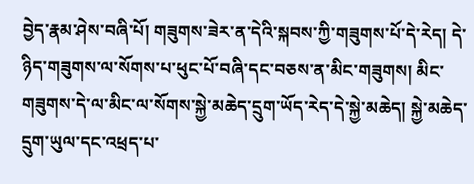བྱེད་རྣམ་ཤེས་བཞི་པོ། གཟུགས་ཟེར་ན་དེའི་སྐབས་ཀྱི་གཟུགས་པོ་དེ་རེད། དེ་ཉིད་གཟུགས་ལ་སོགས་པ་ཕུང་པོ་བཞི་དང་བཅས་ན་མིང་གཟུགས། མིང་གཟུགས་དེ་ལ་མིང་ལ་སོགས་སྐྱེ་མཆེད་དྲུག་ཡོད་རེད་དེ་སྐྱེ་མཆེད། སྐྱེ་མཆེད་དྲུག་ཡུལ་དང་འཕྲད་པ་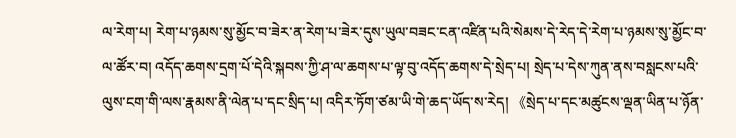ལ་རེག་པ། རེག་པ་ཉམས་སུ་མྱོང་བ་ཟེར་ན་རེག་པ་ཟེར་དུས་ཡུལ་བཟང་ངན་འཛིན་པའི་སེམས་དེ་རེད་དེ་རེག་པ་ཉམས་སུ་མྱོང་བ་ལ་ཚོར་བ། འདོད་ཆགས་དྲག་པོ་དེའི་སྐབས་ཀྱི་ཤ་ལ་ཆགས་པ་ལྟ་བུ་འདོད་ཆགས་དེ་སྲེད་པ། སྲེད་པ་དེས་ཀུན་ནས་བསླངས་པའི་ལུས་ངག་གི་ལས་རྣམས་ནི་ལེན་པ་དང་སྲིད་པ། འདིར་ཏོག་ཙམ་ཡི་གེ་ཆད་ཡོད་ས་རེད། 《སྲེད་པ་དང་མཚུངས་ལྡན་ཡིན་པ་ཉོན་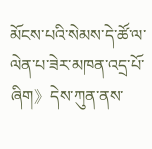མོངས་པའི་སེམས་དེ་ཚོ་ལ་ལེན་པ་ཟེར་མཁན་འདྲ་པོ་ཞིག》དེས་ཀུན་ནས་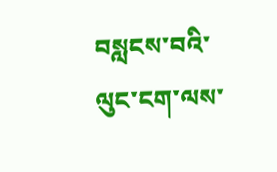བསླངས་བའི་ལུང་ངག་ལས་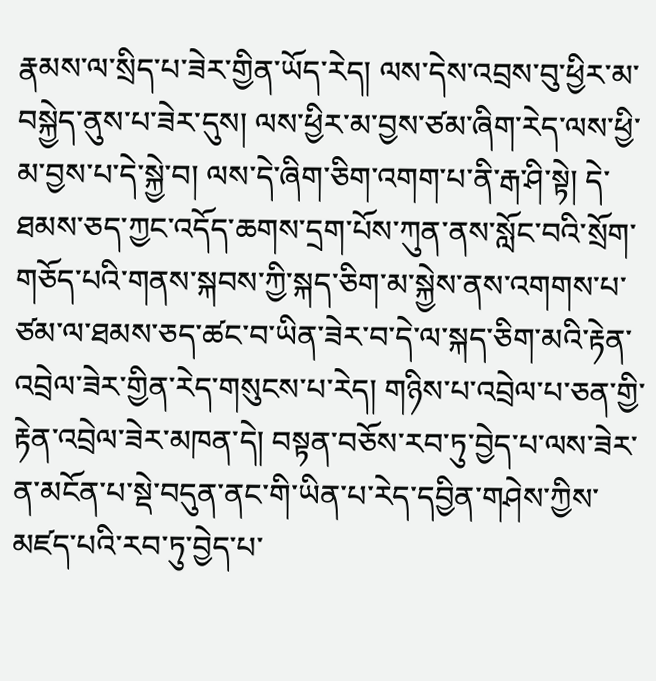རྣམས་ལ་སྲིད་པ་ཟེར་གྱིན་ཡོད་རེད། ལས་དེས་འབྲས་བུ་ཕྱིར་མ་བསྐྱེད་ནུས་པ་ཟེར་དུས། ལས་ཕྱིར་མ་བྱས་ཙམ་ཞིག་རེད་ལས་ཕྱི་མ་བྱས་པ་དེ་སྐྱེ་བ། ལས་དེ་ཞིག་ཅིག་འགག་པ་ནི་རྒ་ཤི་སྟེ། དེ་ཐམས་ཅད་ཀྱང་འདོད་ཆགས་དྲག་པོས་ཀུན་ནས་སློང་བའི་སྲོག་གཅོད་པའི་གནས་སྐབས་ཀྱི་སྐད་ཅིག་མ་སྐྱེས་ནས་འགགས་པ་ཙམ་ལ་ཐམས་ཅད་ཚང་བ་ཡིན་ཟེར་བ་དེ་ལ་སྐད་ཅིག་མའི་རྟེན་འབྲེལ་ཟེར་གྱིན་རེད་གསུངས་པ་རེད། གཉིས་པ་འབྲེལ་པ་ཅན་གྱི་རྟེན་འབྲེལ་ཟེར་མཁན་དེ། བསྟན་བཅོས་རབ་ཏུ་བྱེད་པ་ལས་ཟེར་ན་མངོན་པ་སྡེ་བདུན་ནང་གི་ཡིན་པ་རེད་དབྱིན་གཤེས་ཀྱིས་མཛད་པའི་རབ་ཏུ་བྱེད་པ་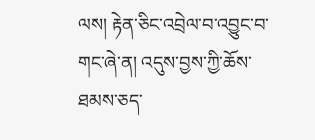ལས། རྟེན་ཅིང་འབྲེལ་བ་འབྱུང་བ་གང་ཞེ་ན། འདུས་བྱས་ཀྱི་ཆོས་ཐམས་ཅད་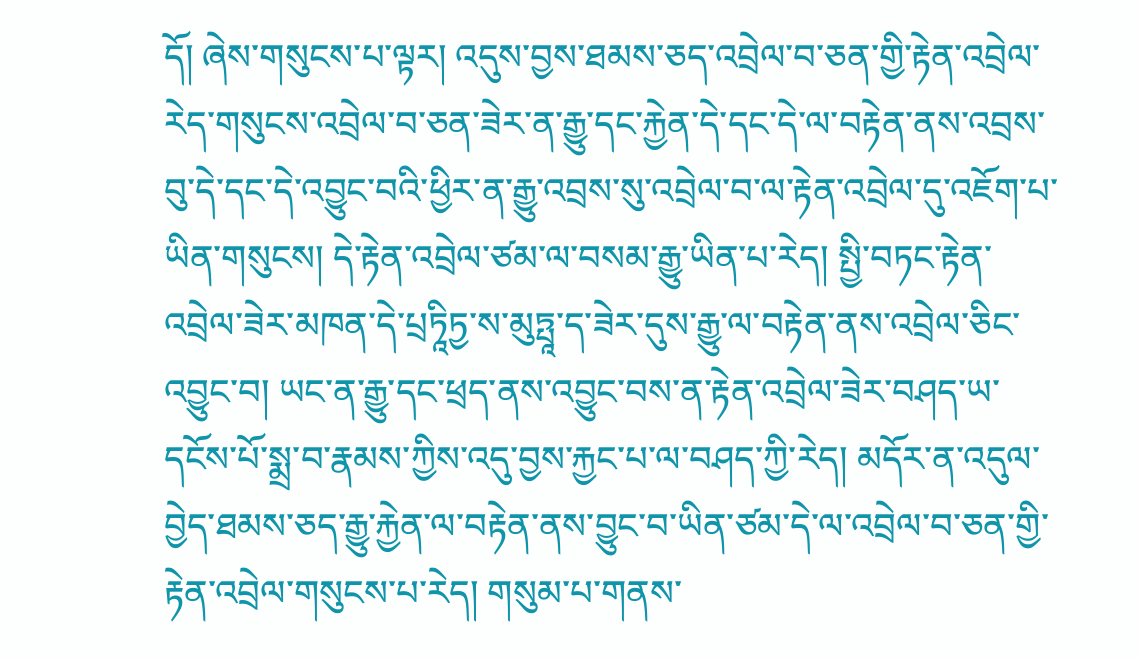དོ། ཞེས་གསུངས་པ་ལྟར། འདུས་བྱས་ཐམས་ཅད་འབྲེལ་བ་ཅན་གྱི་རྟེན་འབྲེལ་རེད་གསུངས་འབྲེལ་བ་ཅན་ཟེར་ན་རྒྱུ་དང་རྐྱེན་དེ་དང་དེ་ལ་བརྟེན་ནས་འབྲས་བུ་དེ་དང་དེ་འབྱུང་བའི་ཕྱིར་ན་རྒྱུ་འབྲས་སུ་འབྲེལ་བ་ལ་རྟེན་འབྲེལ་དུ་འཇོག་པ་ཡིན་གསུངས། དེ་རྟེན་འབྲེལ་ཙམ་ལ་བསམ་རྒྱུ་ཡིན་པ་རེད། སྤྱི་བཏང་རྟེན་འབྲེལ་ཟེར་མཁན་དེ་པྲཏཱིཏྱ་ས་མུཏྤཱ་ད་ཟེར་དུས་རྒྱུ་ལ་བརྟེན་ནས་འབྲེལ་ཅིང་འབྱུང་བ། ཡང་ན་རྒྱུ་དང་ཕྲད་ནས་འབྱུང་བས་ན་རྟེན་འབྲེལ་ཟེར་བཤད་ཡ་དངོས་པོ་སྨྲ་བ་རྣམས་ཀྱིས་འདུ་བྱས་རྐྱང་པ་ལ་བཤད་ཀྱི་རེད། མདོར་ན་འདུལ་བྱེད་ཐམས་ཅད་རྒྱུ་རྐྱེན་ལ་བརྟེན་ནས་བྱུང་བ་ཡིན་ཙམ་དེ་ལ་འབྲེལ་བ་ཅན་གྱི་རྟེན་འབྲེལ་གསུངས་པ་རེད། གསུམ་པ་གནས་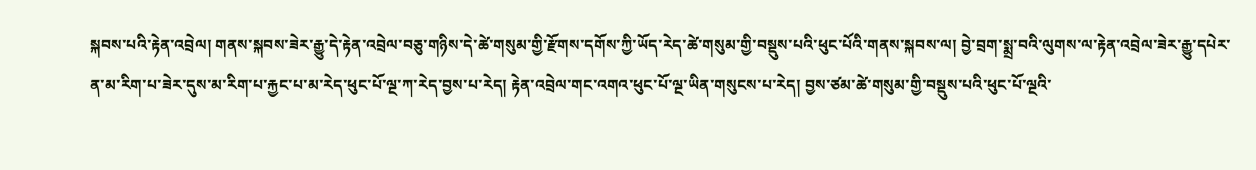སྐབས་པའི་རྟེན་འབྲེལ། གནས་སྐབས་ཟེར་རྒྱུ་དེ་རྟེན་འབྲེལ་བཅུ་གཉིས་དེ་ཚེ་གསུམ་གྱི་རྫོགས་དགོས་ཀྱི་ཡོད་རེད་ཚེ་གསུམ་གྱི་བསྡུས་པའི་ཕུང་པོའི་གནས་སྐབས་ལ། བྱེ་བྲག་སྨྲ་བའི་ལུགས་ལ་རྟེན་འབྲེལ་ཟེར་རྒྱུ་དཔེར་ན་མ་རིག་པ་ཟེར་དུས་མ་རིག་པ་རྐྱང་པ་མ་རེད་ཕུང་པོ་ལྔ་ཀ་རེད་བྱས་པ་རེད། རྟེན་འབྲེལ་གང་འགའ་ཕུང་པོ་ལྔ་ཡིན་གསུངས་པ་རེད། བྱས་ཙམ་ཚེ་གསུམ་གྱི་བསྡུས་པའི་ཕུང་པོ་ལྔའི་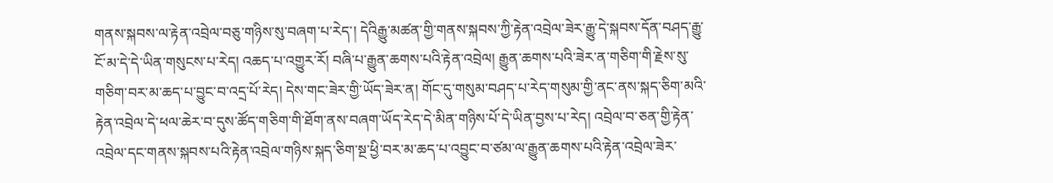གནས་སྐབས་ལ་རྟེན་འབྲེལ་བཅུ་གཉིས་སུ་བཞག་པ་རེད་། དེའིརྒྱུ་མཚན་གྱི་གནས་སྐབས་ཀྱི་རྟེན་འབྲེལ་ཟེར་རྒྱུ་དེ་སྐབས་དོན་བཤད་རྒྱུ་ངོ་མ་དེ་དེ་ཡིན་གསུངས་པ་རེད། འཆད་པ་འགྱུར་རོ། བཞི་པ་རྒྱུན་ཆགས་པའི་རྟེན་འབྲེལ། རྒྱུན་ཆགས་པའི་ཟེར་ན་གཅིག་གི་རྗེས་སུ་གཅིག་བར་མ་ཆད་པ་བྱུང་བ་འདྲ་པོ་རེད། དེས་གང་ཟེར་གྱི་ཡོད་ཟེར་ན། གོང་དུ་གསུམ་བཤད་པ་རེད་གསུམ་གྱི་ནང་ནས་སྐད་ཅིག་མའི་རྟེན་འབྲེལ་དེ་ཕལ་ཆེར་བ་དུས་ཚོད་གཅིག་གི་ཐོག་ནས་བཞག་ཡོད་རེད་དེ་མིན་གཉིས་པོ་དེ་ཡིན་བྱས་པ་རེད། འབྲེལ་བ་ཅན་གྱི་རྟེན་འབྲེལ་དང་གནས་སྐབས་པའི་རྟེན་འབྲེལ་གཉིས་སྐད་ཅིག་སྔ་ཕྱི་བར་མ་ཆད་པ་འབྱུང་བ་ཙམ་ལ་རྒྱུན་ཆགས་པའི་རྟེན་འབྲེལ་ཟེར་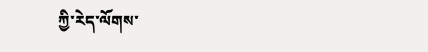ཀྱི་རེད་ལོགས་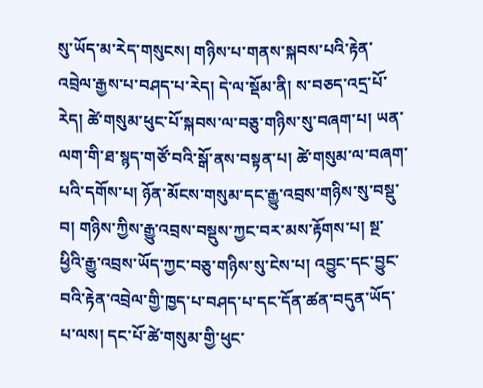སུ་ཡོད་མ་རེད་གསུངས། གཉིས་པ་གནས་སྐབས་པའི་རྟེན་འབྲེལ་རྒྱས་པ་བཤད་པ་རེད། དེ་ལ་སྡོམ་ནི། ས་བཅད་འདྲ་པོ་རེད། ཚེ་གསུམ་ཕུང་པོ་སྐབས་ལ་བཅུ་གཉིས་སུ་བཞག་པ། ཡན་ལག་གི་ཐ་སྙད་གཙོ་བའི་སྒོ་ནས་བསྟན་པ། ཚེ་གསུམ་ལ་བཞག་པའི་དགོས་པ། ཉོན་མོངས་གསུམ་དང་རྒྱུ་འབྲས་གཉིས་སུ་བསྡུ་བ། གཉིས་ཀྱིས་རྒྱུ་འབྲས་བསྡུས་ཀྱང་བར་མས་རྟོགས་པ། སྔ་ཕྱིའི་རྒྱུ་འབྲས་ཡོད་ཀྱང་བཅུ་གཉིས་སུ་ངེས་པ། འབྱུང་དང་བྱུང་བའི་རྟེན་འབྲེལ་གྱི་ཁྱད་པ་བཤད་པ་དང་དོན་ཚན་བདུན་ཡོད་པ་ལས། དང་པོ་ཚེ་གསུམ་གྱི་ཕུང་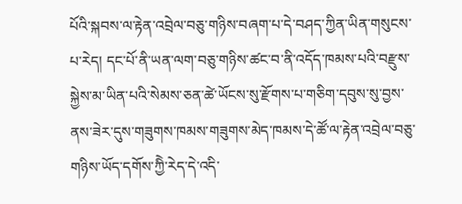པོའི་སྐབས་ལ་རྟེན་འབྲེལ་བཅུ་གཉིས་བཞག་པ་དེ་བཤད་ཀྱིན་ཡིན་གསུངས་པ་རེད། དང་པོ་ནི་ཡན་ལག་བཅུ་གཉིས་ཚང་བ་ནི་འདོད་ཁམས་པའི་བརྫུས་སྐྱེས་མ་ཡིན་པའི་སེམས་ཅན་ཚེ་ཡོངས་སུ་རྫོགས་པ་གཅིག་དབུས་སུ་བྱས་ནས་ཟེར་དུས་གཟུགས་ཁམས་གཟུགས་མེད་ཁམས་དེ་ཚོ་ལ་རྟེན་འབྲེལ་བཅུ་གཉིས་ཡོད་དགོས་ཀྱིེ་རེད་དེ་འདི་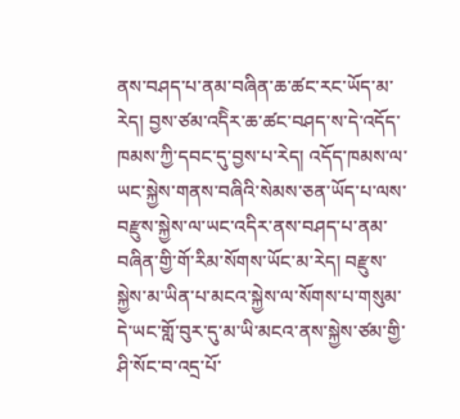ནས་བཤད་པ་ནམ་བཞིན་ཆ་ཚང་རང་ཡོད་མ་རེད། བྱས་ཙམ་འདིེར་ཆ་ཚང་བཤད་ས་དེ་འདོད་ཁམས་ཀྱི་དབང་དུ་བྱས་པ་རེད། འདོད་ཁམས་ལ་ཡང་སྐྱེས་གནས་བཞིའི་སེམས་ཅན་ཡོད་པ་ལས་བརྫུས་སྐྱེས་ལ་ཡང་འདིར་ནས་བཤད་པ་ནམ་བཞིན་གྱི་གོ་རིམ་སོགས་ཡོང་མ་རེད། བརྫུས་སྐྱེས་མ་ཡིན་པ་མངའ་སྐྱེས་ལ་སོགས་པ་གསུམ་དེ་ཡང་གློ་བུར་དུ་མ་ཡི་མངའ་ནས་སྐྱེས་ཙམ་གྱི་ཤི་སོང་བ་འདྲ་པོ་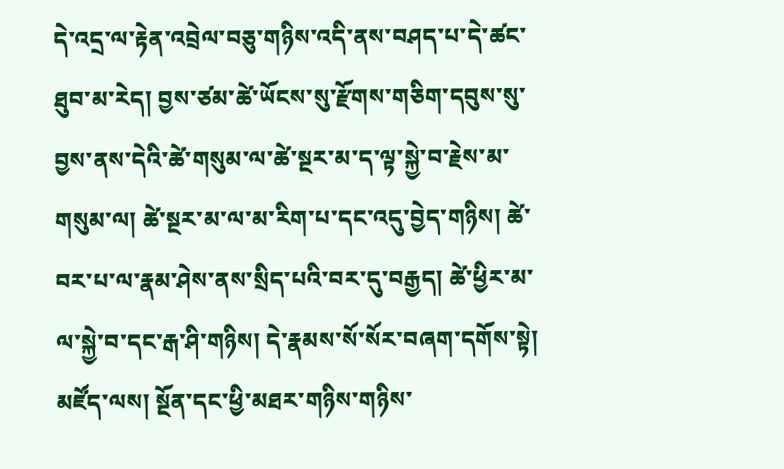དེ་འདྲ་ལ་རྟེན་འབྲེལ་བཅུ་གཉིས་འདི་ནས་བཤད་པ་དེ་ཚང་ཐུབ་མ་རེད། བྱས་ཙམ་ཚེ་ཡོངས་སུ་རྫོགས་གཅིག་དབུས་སུ་བྱས་ནས་དེའི་ཚེ་གསུམ་ལ་ཚེ་སྔར་མ་ད་ལྟ་སྐྱེ་བ་རྗེས་མ་གསུམ་ལ། ཚེ་སྔར་མ་ལ་མ་རིག་པ་དང་འདུ་བྱེད་གཉིས། ཚེ་བར་པ་ལ་རྣམ་ཤེས་ནས་སྲིད་པའི་བར་དུ་བརྒྱད། ཚེ་ཕྱིར་མ་ལ་སྐྱེ་བ་དང་རྒ་ཤི་གཉིས། དེ་རྣམས་སོ་སོར་བཞག་དགོས་སྟེ། མཛོད་ལས། སྔོན་དང་ཕྱི་མཐར་གཉིས་གཉིས་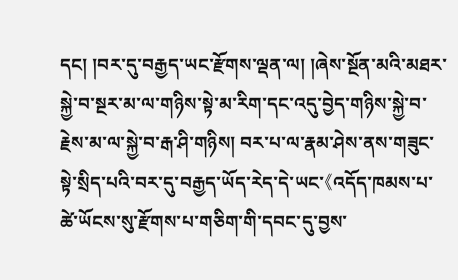དང། །བར་དུ་བརྒྱད་ཡང་རྫོགས་ལྡན་ལ། །ཞེས་སྔོན་མའི་མཐར་སྐྱེ་བ་སྔར་མ་ལ་གཉིས་སྟེ་མ་རིག་དང་འདུ་བྱེད་གཉིས་སྐྱེ་བ་རྗེས་མ་ལ་སྐྱེ་བ་རྒ་ཤི་གཉིས། བར་པ་ལ་རྣམ་ཤེས་ནས་གཟུང་སྟེ་སྲིད་པའི་བར་དུ་བརྒྱད་ཡོད་རེད་དེ་ཡང་《འདོད་ཁམས་པ་ཚེ་ཡོངས་སུ་རྫོགས་པ་གཅིག་གི་དབང་དུ་བྱས་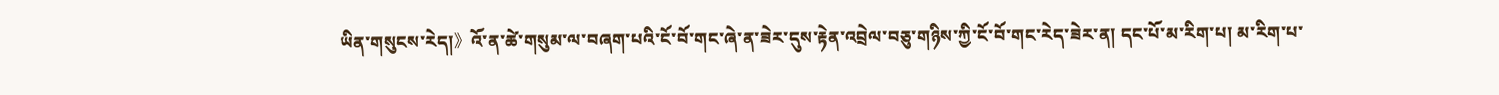ཡིན་གསུངས་རེད།》འོ་ན་ཚེ་གསུམ་ལ་བཞག་པའི་ངོ་བོ་གང་ཞེ་ན་ཟེར་དུས་རྟེན་འབྲེལ་བཅུ་གཉིས་ཀྱི་ངོ་བོ་གང་རེད་ཟེར་ན། དང་པོ་མ་རིག་པ། མ་རིག་པ་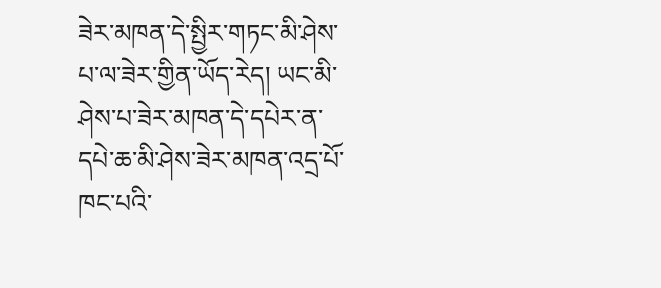ཟེར་མཁན་དེ་སྤྱིར་གཏང་མི་ཤེས་པ་ལ་ཟེར་གྱིན་ཡོད་རེད། ཡང་མི་ཤེས་པ་ཟེར་མཁན་དེ་དཔེར་ན་དཔེ་ཆ་མི་ཤེས་ཟེར་མཁན་འདྲ་པོ་ཁང་པའི་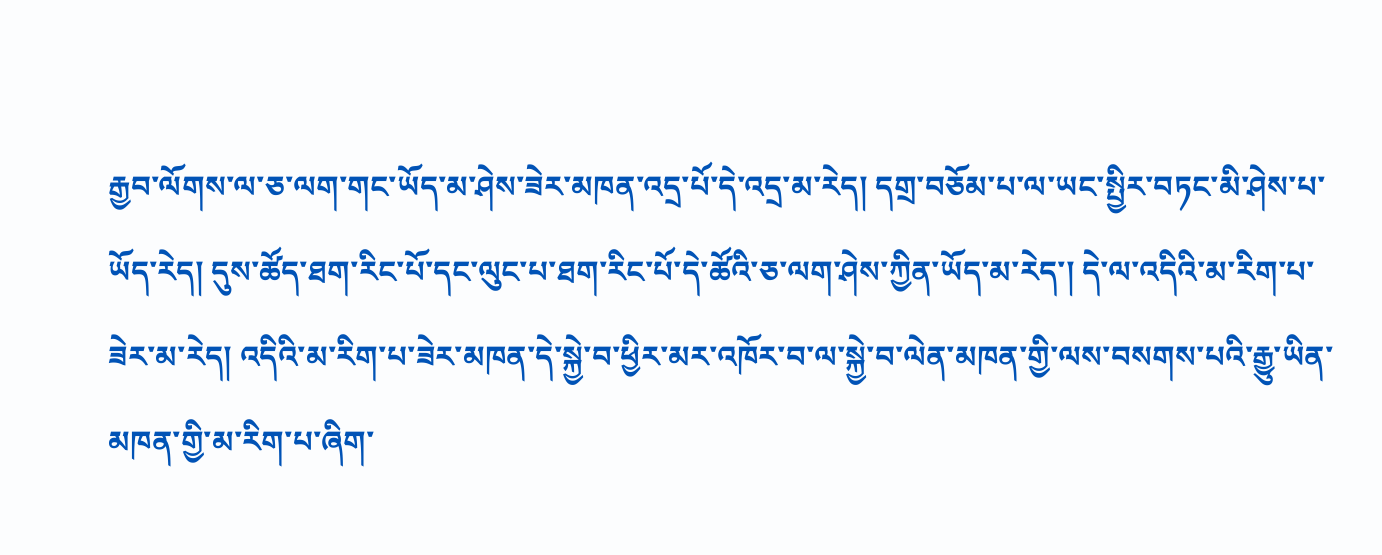རྒྱབ་ལོགས་ལ་ཅ་ལག་གང་ཡོད་མ་ཤེས་ཟེར་མཁན་འདྲ་པོ་དེ་འདྲ་མ་རེད། དགྲ་བཅོམ་པ་ལ་ཡང་སྤྱིར་བཏང་མི་ཤེས་པ་ཡོད་རེད། དུས་ཚོད་ཐག་རིང་པོ་དང་ལུང་པ་ཐག་རིང་པོ་དེ་ཚོའི་ཅ་ལག་ཤེས་ཀྱིན་ཡོད་མ་རེད་། དེ་ལ་འདིའི་མ་རིག་པ་ཟེར་མ་རེད། འདིའི་མ་རིག་པ་ཟེར་མཁན་དེ་སྐྱེ་བ་ཕྱིར་མར་འཁོར་བ་ལ་སྐྱེ་བ་ལེན་མཁན་གྱི་ལས་བསགས་པའི་རྒྱུ་ཡིན་མཁན་གྱི་མ་རིག་པ་ཞིག་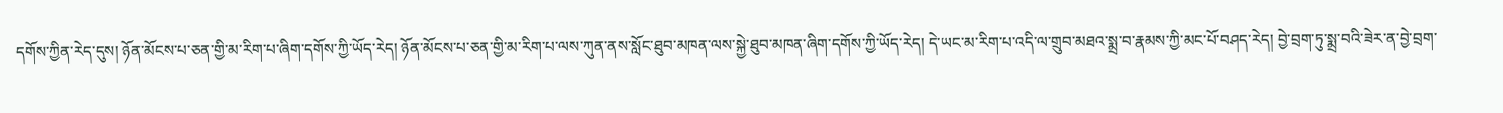དགོས་ཀྱིན་རེད་དུས། ཉོན་མོངས་པ་ཅན་གྱི་མ་རིག་པ་ཞིག་དགོས་ཀྱི་ཡོད་རེད། ཉོན་མོངས་པ་ཅན་གྱི་མ་རིག་པ་ལས་ཀུན་ནས་སློང་ཐུབ་མཁན་ལས་སྐྱེ་ཐུབ་མཁན་ཞིག་དགོས་ཀྱི་ཡོད་རེད། དེ་ཡང་མ་རིག་པ་འདི་ལ་གྲུབ་མཐའ་སྨྲ་བ་རྣམས་ཀྱི་མང་པོ་བཤད་རེད། བྱེ་བྲག་ཏུ་སྨྲ་བའི་ཟེར་ན་བྱེ་བྲག་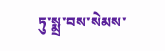ཏུ་སྨྲ་བས་སེམས་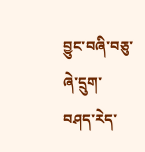བྱུང་བཞི་བཅུ་ཞེ་དྲུག་བཤད་རེད་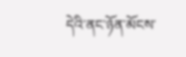དེའི་ནང་ཉོན་མོངས་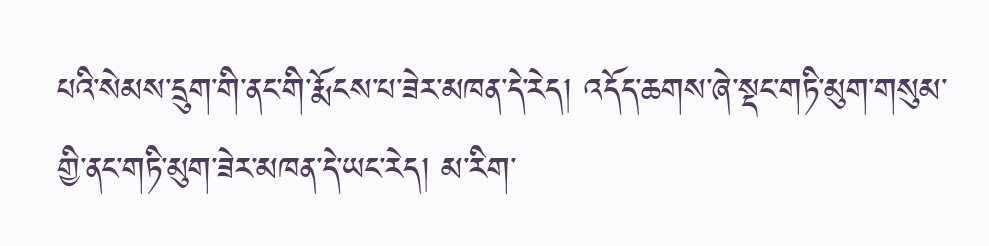པའི་སེམས་དྲུག་གི་ནང་གི་རྨོངས་པ་ཟེར་མཁན་དེ་རེད། འདོད་ཆགས་ཞེ་སྡང་གཏི་མུག་གསུམ་གྱི་ནང་གཏི་མུག་ཟེར་མཁན་དེ་ཡང་རེད། མ་རིག་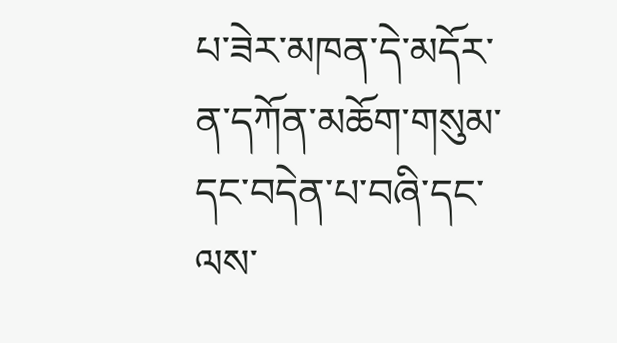པ་ཟེར་མཁན་དེ་མདོར་ན་དཀོན་མཆོག་གསུམ་དང་བདེན་པ་བཞི་དང་ལས་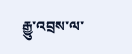རྒྱུ་འབྲས་ལ་